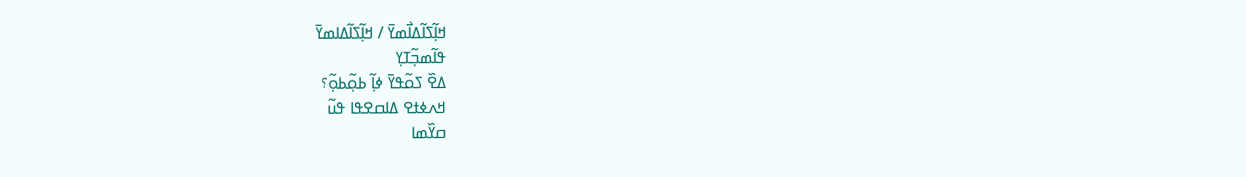ߞߊ߲߬ߖߊ߬ߡߊ߯ߘߌ߫ / ߞߊ߲߬ߖߊ߬ߡߊߘߌ߫
ߟߊ߬ߘߏ߲߬ߠߌ߲
ߡߐ߰ ߖߋ߬ߟߌ߫ ߦߊ߲߬ ߕߋ߲߬ߕߋ߲߬؟
ߞߍߦߙߐ ߡߊߛߐߟߊ ߟߎ߬
ߛߌ߰ߘߊ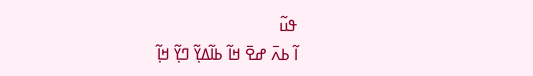ߟߎ߬
ߊ߬ ߕߍ߫ ߝߐ߫ ߞߊ߬ ߕߊ߬ߡߌ߲߬ ߣߌ߲߬ ߞߊ߲߬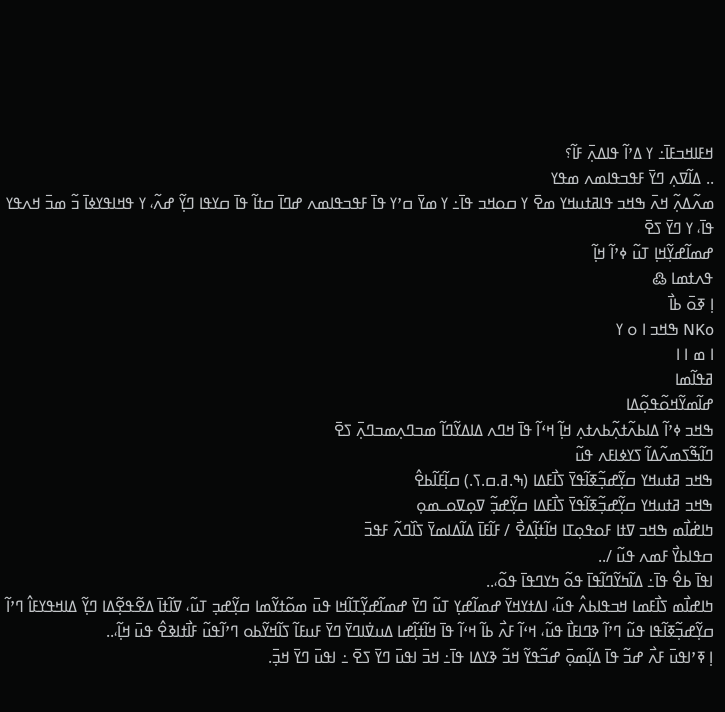ߞߓߊߞߏߓߊ߫߸ ߌ ߡߴߊ߬ ߟߊߡߍ߲߫ ߓߊ߬؟
.. ߡߊ߬ߜߍ߲ ߣߌ߫ ߓߟߏߟߊߘߍ ߘߟߌ
ߘߍ߬ߡߍ߲߬ ߞߍ߫ ߒߞߏ ߟߊߥߙߎߞߌ ߘߐ߫ ߌ ߛߋߞߏ ߟߊ߫߸ ߌ ߘߌ߫ ߛߴߌ ߟߊ߫ ߓߟߏߟߊߘߍ ߝߣߊ߫ ߛߙߊ߬ ߟߊ߫ ߛߌߟߊ ߣߌ߲߬ ߝߍ߬، ߌ ߟߞߊߟߌߦߊ߫ ߏ߬ ߘߏ߫ ߞߍߟߌ ߟߊ߫، ߌ ߣߌ߫ ߖߐ߫
ߝߘߊ߬ߝߌ߲߬ߞߊ߲ ߠߎ߬ ߦߴߊ߬ ߞߊ߲߬
ߟߍߙߘߊ ߷
ߊ߲ ߧߋ߫ ߕߊ߯
NKo ߒߞߏ ߊ ߋ ߌ
ߊ ߘ ߊ ߊ
ߥߟߊ߬ߘߊ
ߝߊ߬ߘߌ߬ߞߋ߬ߟߋ߲߬ߡߊ
ߒߞߏ ߦߴߊ߬ ߡߊߕߍ߬ߙߍ߲߬ߕߍߙߍ߲ ߞߊ߲߬ ߞߵߊ߬ ߟߊ߫ ߞߣߍ ߡߊߡߌ߬ߣߊ߬ ߘߏߣߍ߲ߘߏߣߍ߲߫ ߖߐ߫
ߣߊ߬ߒ߬ߖߘߍ߬ߡߊ߬ ߖߌߦߊߓߍ ߟߎ߬
ߒߞߏ ߥߙߎߞߌ ߛߌ߲߬ߝߏ߲߬ߧߊ߬ߟߌ߫ ߖߊ߯ߓߡߊ (ߒ.ߥ.ߛ.ߖ.) ߛߊ߲߬ߓߊ߬ߕߐ߮
ߒߞߏ ߥߙߎߞߌ ߛߌ߲߬ߝߏ߲߬ߧߊ߬ߟߌ߫ ߖߊ߯ߓߡߊ ߛߌ߲߬ߝߏ߲߬ ߜߋ߲ߜߋߺߘߋ߲
ߤߊߝ߭ߊ߯ߘ ߒߞߏ ߜߙߊ ߓߋߟߋ߲ߠߊ ߞߊ߬ߙߊ߲߬ߡߐ߯ / ߓߊ߬ߓߊ߫ ߡߊ߬ߡߊߘߌ߫ ߖߊ߰ߣߍ߬ ߓߟߏ߫
ߛߟߊߕߌ߯ ߓߘߍ ߟߎ߬ /..
ߊߟߊ߫ ߕߐ߮ ߟߊ߫߸ ߡߊ߬ߤߌ߬ߣߊ߬ߟߊ߫ ߟߋ߬ ߤߌߣߟߊ߫ ߟߋ߬،..
ߤߊߝߊ߯ߘ ߖߊ߯ߓߘߊ ߞߏߟߊߕߍ߮ ߟߎ߬، ߊߡߙߌߞߌ߫ ߝߘߊ߬ߝߌ߲ ߠߎ߬ ߣߌ߫ ߝߘߊ߬ߝߌ߲߬ߠߊ߬ߞߊ ߟߎ߫ ߘߋ߬ߙߌ߬ߘߊ ߛߌ߲߬ߝߏ߲ ߠߎ߬، ߜߊ߬ߙߊ߫ ߡߐ߬ߟߐ߲߬ߡߊ ߣߌ߲߬ ߡߊߞߟߌߓߊ߮ ߣߴߊ߬ ߛߌ߲߬ߝߏ߲߬ߧߊ߬ߟߊ ߟߎ߬ ߣߴߊ߬ ߢߣߊߓߊ߯ ߟߎ߬، ߞߵߊ߬ ߓߍ߯ ߕߊ߬ ߞߵߊ߬ ߟߊ߫ ߞߊ߬ߙߊ߲߬ߝߊ ߡߎߜ߭ߊߣߌ߫ ߣߌ߫ ߓߎߓߊ߬ ߖߊ߬ߞߌ߬ߕߋ ߣߴߊ߬ߟߎ߬ ߓߊ߯ߙߊߢߐ߮ ߟߎ߫ ߞߊ߲߬،..
ߊ߲ ߧߴߊߟߎ߫ ߓߍ߯ ߝߏ߬ ߟߊ߫ ߡߊ߲߬ߘߋ߲߫ ߝߏ߬ߟߌ߬ ߞߏ߬ ߢߌߡߊ ߟߊ߫߸ ߞߏ߫ ߊߟߎ߫ ߣߌ߫ ߖߐ߫ ߸ ߊߟߎ߫ ߣߌ߫ ߞߏ߲߫.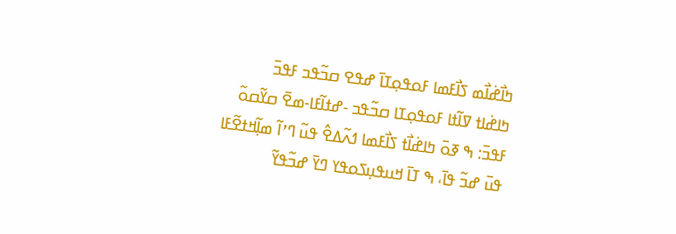ߤߊ߯ߝ߭ߊ߯ߘ ߖߊ߯ߓߘߊ ߓߋߟߋ߲ߠߊ߫ ߝߟߐ ߛߏ߬ߟߏ ߓߟߏ߫
ߤߊߝ߭ߊߙ ߜߊ߬ߙߊ ߓߋߟߋ߲ߠߊ ߛߏ߬ߟߏ -ߝߙߊ߬ߓߊ-ߘߐ߫ ߛߌ߬ߛߋ߬ ߓߟߏ߫: ߒ ߧߋ߫ ߤߊߝ߭ߊ߯ߙ ߖߊ߯ߓߘߊ ߗߍ߬ߡߐ߮ ߟߎ߬ ߣߴߊ߬ ߘߊ߲߬ߞߙߐ߬ߓߊ ߟߎ߫ ߝߏ߬ ߟߊ߫، ߒ ߠߊ߫ ߞߎߟߎ߲ߖߋߟߌ ߣߌ߫ ߝߏ߬ߟߌ߬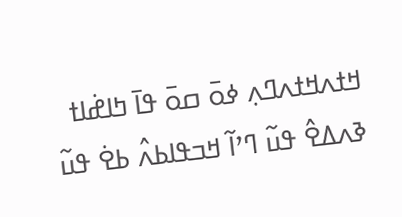ߞߙߍߞߙߍߣߍ߲ ߦߋ߫ ߛߋ߫ ߟߊ߫ ߤߊߝ߭ߊߙ ߢߍߡߐ߮ ߟߎ߬ ߣߴߊ߬ ߞߏߟߊߕߍ߮ ߕߐ߭ ߟߎ߬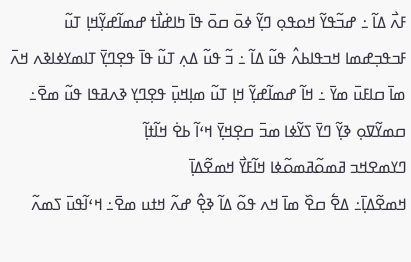ߓߍ߯ ߡߊ߬ ߸ ߝߏ߬ߟߌ߬ ߞߋߟߋ߲ ߣߌ߲߬ ߦߋ߫ ߛߋ߫ ߟߊ߫ ߤߊߝ߭ߊ߯ߙ ߝߘߊ߬ߝߌ߲߬ߞߊ߲ ߠߎ߬ ߓߏߟߏ߲ߝߘߊ ߞߏߟߊߕߍ߮ ߟߎ߬ ߡߊ߬ ߸ ߏ߬ ߟߎ߬ ߡߍ߲ ߠߎ߬ ߟߊ߫ ߟߐ߲ߣߌ߲߫ ߠߊߘߌߦߊߢߍ ߞߍ߫ ߘߊ߫ ߛߊߓߎ߫ ߘߌ߫ ߸ ߞߊ߬ ߝߘߊ߬ߝߌ߲߬ ߞߊ߲ ߠߎ߬ ߘߊ߲ߞߎ߲߫ ߟߐ߲ߣߌ߲ ߢߍߥߟߊ ߟߎ߬ ߘߐ߫߸ ߛߘߌ߬ߜߋ߲ ߢߌ߲߬ ߣߌ߫ ߖߌ߬ߦߊ ߘߏ߫ ߛߐ߲ߞߌ߲߫ ߞߵߊ߬ ߕߐ߭ ߞߊ߬ߙߊ߲߬
ߣߌߘߐߞߏ ߥߘߋ߬ߥߘߋ߬ߦߊ ߞߊ߬ߓߌ߯ ߞߘߐ߬ߡߊ߲߫
ߞߘߐ߬ߡߊ߲߫߸ ߡߐ߱ ߛߐ߰ ߘߊ߫ ߞߍ ߟߋ߬ ߡߊ߬ ߢߐ߲߮ ߝߍ߬ ߞߙߎ ߘߐ߫߸ ߞߵߊ߬ߟߎ߫ ߖߘߍ߬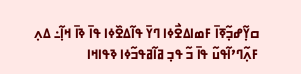ߛߌ߲߬ߝߏ߲߬ߧߊ߫ ߓߘߊߡߐ߯ߦߊ ߣߌ߫ ߟߊ߬ߡߐ߰ߦߊ ߟߊ߫ ߢߊ߫ ߞߊ߲߬߸ ߡߍ߲ ߓߍ߲߬ߣߴߊ߬ߟߎ߬ ߟߊ߫ ߏ߬ ߟߏ߲ ߥߊ߬ߥߟߏ߬ߦߊ ߢߟߊߞߊ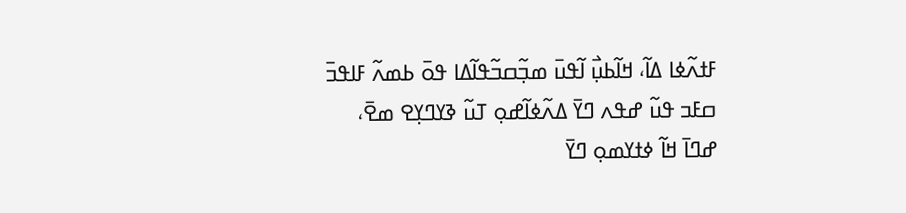ߓߙߍ߬ߦߊ ߡߊ߬، ߞߊ߬ߕߎ߲߯ ߊ߬ߟߎ߫ ߘߏ߲߬ߛߏ߬ߟߊ߬ߡߊ ߟߋ߫ ߕߘߍ߬ ߓߊߟߏ߫ ߛߓߏ ߟߎ߬ ߝߟߍ ߣߌ߫ ߡߍ߬ߦߊ߬ߝߋ߲ ߠߎ߬ ߢߌߣߌ߲ߐ ߘߐ߫، ߝߣߊ߫ ߞߊ߬ ߦߙߌߘߋ߲ ߣߌ߫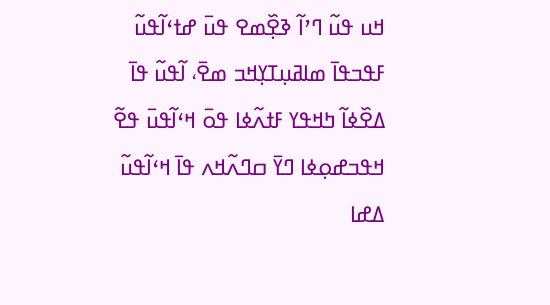ߞߎ ߟߎ߬ ߣߴߊ߬ ߢߐ߲߰ߘߐ ߟߎ߫ ߝߙߵߊ߬ߟߎ߬ ߓߟߏߟߊ߫ ߘߊߥߎ߲ߠߌ߲ߞߏ ߘߐ߫، ߊ߬ߟߎ߬ ߟߊ߫ ߡߐ߰ߦߊ߬ ߤߞߟߌ ߓߙߍ߬ߦߊ ߟߋ߫ ߞߵߊ߬ߟߎ߫ ߟߐ߬ ߞߟߏߝߋ߲ߦߊ ߣߌ߫ ߛߣߍ߬ߞߍ ߟߊ߫ ߞߵߊ߬ߟߎ߬ ߡߝߊ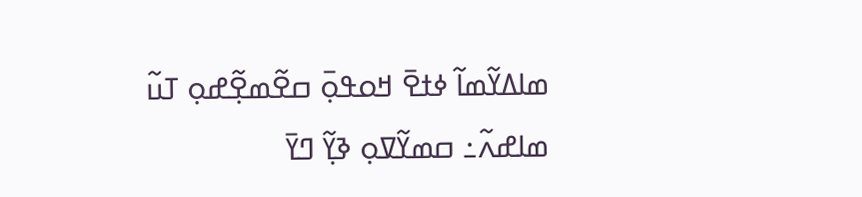ߘߊߡߌ߬ߘߊ߬ ߦߙߐ߫ ߞߋߟߋ߲߫ ߛߐ߬ߘߐ߲߬ߝߋ߲ ߠߎ߬ ߘߊߝߍ߬߸ ߛߘߌ߬ߜߋ߲ ߢߌ߲߬ ߣߌ߫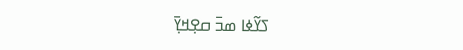ߖߌ߬ߦߊ ߘߏ߫ ߛߐ߲ߞߌ߲߫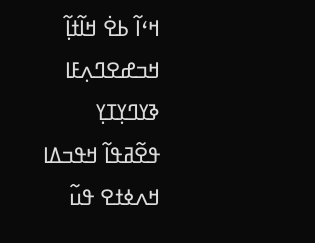ߞߵߊ߬ ߕߐ߭ ߞߊ߬ߙߊ߲߬
ߞߏߝߐߣߍ߲ߓߊ
ߢߌߣߌ߲ߠߌ߲
ߟߐ߬ߥߟߊ߬ ߞߟߏߡߊ
ߞߍߦߙߐ ߟߎ߬